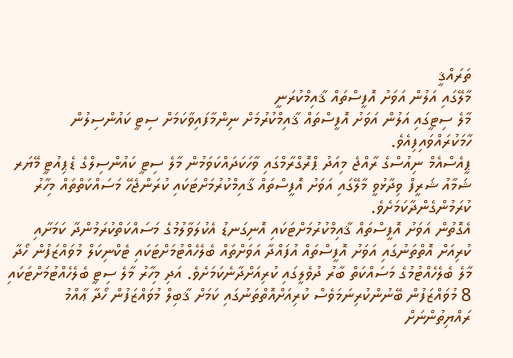ތަރައްޤީ
މާލޭގައި އަލުން އަވަށު އޮފީސްތައް ޤާއިމްކުރަނީ
މާލެ ސިޓީގައި އަލުން އަވަށު އޮފީސްތައް ޤާއިމްކުރުމަށް ނިންމާފައިވާކަމަށް ސިޓީ ކައުންސިލުން ހާމަކުރައްވައިފިއެވެ.
ޕީއެސްއެމް ނިއުސްގެ ރާއްޖެ މިއަދު ޕްރޮގްރާމްގައި ވާހަކަދައްކަވަމުން މާލެ ސިޓީ ކައުންސިލްގެ ޑެޕިއުޓީ މޭޔަރ ޝަމާއު ޝަރީފް ވިދާޅުވީ މާލޭގައި އަވަށު އޮފީސްތައް ޤާއިމްކުރުމަށްޓަކައި ކުރަންޖެހޭ މަސައްކަތްތައް މިހާރު ކުރަމުންގެންދާކަމަށެވެ.
އެގޮތުން އަވަށު އޮފީސްތައް ޤާއިމްކުރުމަށްޓަކައި އޮނިގަނޑު އެކުލަވާލުމުގެ މަސައްކަތްކުރަމުންދާ ކަމަށާއި ކުރިއަށް އޮތްތަނުގައި އަވަށު އޮފީސްތައް އުފައްދާ އަވަށްތައް ބެލެހެއްޓުމަށްޓަކައި ޓެކްނިކަލް މުވައްޒަފުން ހޯދާ މާލެ ބެލެހެއްޓުމުގެ މަސައްކަތް ބާރު ދުވެލީގައި ކުރިއަށްދާނެކަމަށެވެ. އަދި މިހާރު މާލެ ސިޓީ ބެލެހެއްޓުމަށްޓަކައި 8 މުވައްޒަފުން ބޭނުންކުރިނަމަވެސް ކުރިއަށްއޮތްތަނުގައި ކަމަށް ޤާބިލް މުވައްޒަފުން ހޯދާ ޢާއްމު ރައްޔިތުންނަށް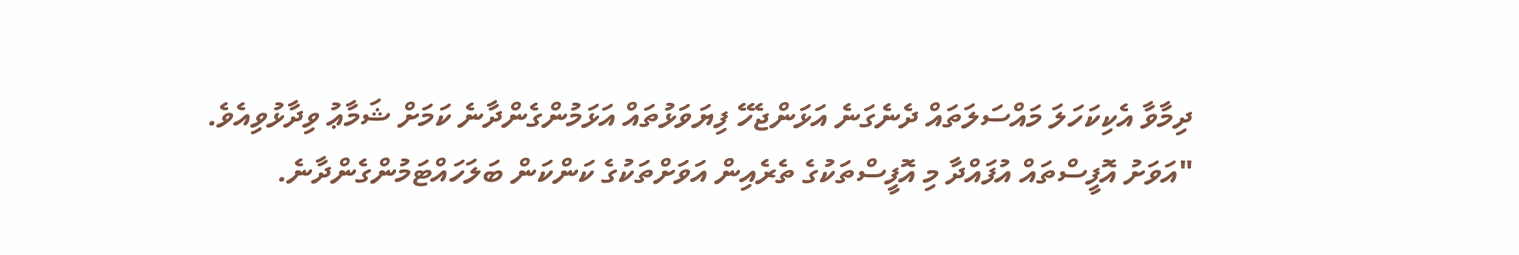ދިމާވާ އެކިކަހަލަ މައްސަލަތައް ދެނެގަނެ އަޅަންޖެހޭ ފިޔަވަޅުތައް އަޅަމުންގެންދާނެ ކަމަށް ޝަމާޢު ވިދާޅުވިއެވެ.
"އަވަށު އޮފީސްތައް އުފައްދާ މި އޮފީސްތަކުގެ ތެރެއިން އަވަށްތަކުގެ ކަންކަން ބަލަހައްޓަމުންގެންދާނެ.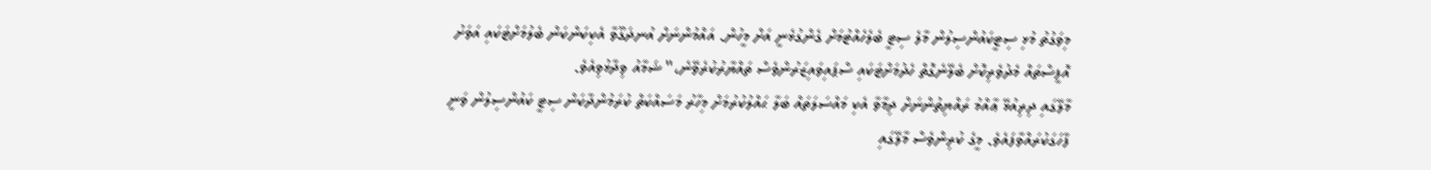މިވަގުތު މުޅި ސިޓީކައުންސިލުން މާލެ ސިޓީ ބެލެހެއްޓުމަށް ގެންގުޅެނީ އަށް މީހުން. އައްމުންނަށް އުނދަގޫވާ އެކިކަންކަން ބެލުމަށްޓަކައި އަވަށު އޮފީސްތައް މެދުވެރިކޮށް ބެލޭނެގޮތް ހެދުމަށްޓަކައި ސްޕައިވައިޒަރުންވެސް ތައްޔާރުކުރެވޭނެ،" ޝަމާއު ވިދާޅުވިއެވެ.
މާލޭގައި ދިރިއުޅޭ ޢާއްމު ރައްޔިތުންނަށް ދިމާވާ އެކި މައްސަލަތައް ބަލާ ޙައްލުކުރުމަށް މިހާރު މަސައްކަތް ކުރަމުންދާކަން ސިޓީ ކައުންސިލުން ވަނީ ފާހަގަކުރައްވާފައެވެ. މީގެ ކުރިންވެސް މާލޭގައި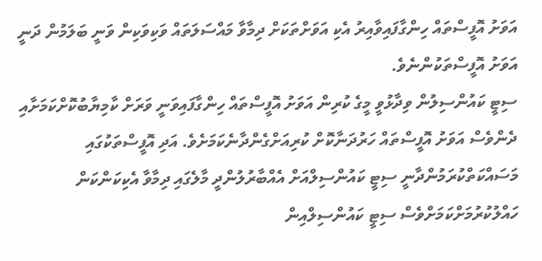އަވަށު އޮފީސްތައް ހިންގާފައިވާއިރު އެކި އަވަށްތަކަށް ދިމާވާ މައްސަލަތައް ވަކިވަކިން ވަނީ ބަލަމުން ދަނީ އަވަށު އޮފީސްތަކުންނެވެ.
ސިޓީ ކައުންސިލުން ވިދާޅުވީ މީގެ ކުރިން އަވަށު އޮފީސްތައް ހިންގާފައިވަނީ ވަރަށް ކާމިޔާބުކޮށްކަމަށާއި ދެންވެސް އަވަށު އޮފީސްތައް ހަރުދަނާކޮށް ކުރިއަށްގެންދާނެކަމަށެވެ. އަދި އޮފީސްތަކުގައި މަސައްކަތްކުރަމުންދާނީ ސިޓީ ކައުންސިލްއަށް އެއްބާރުލުންދީ މާލެގައި ދިމާވާ އެކިކަންކަން ހައްލުކުރުމަށްކަމަށްވެސް ސިޓީ ކައުންސިލްއިން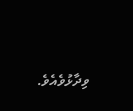ވިދާޅުވެއެވެ.